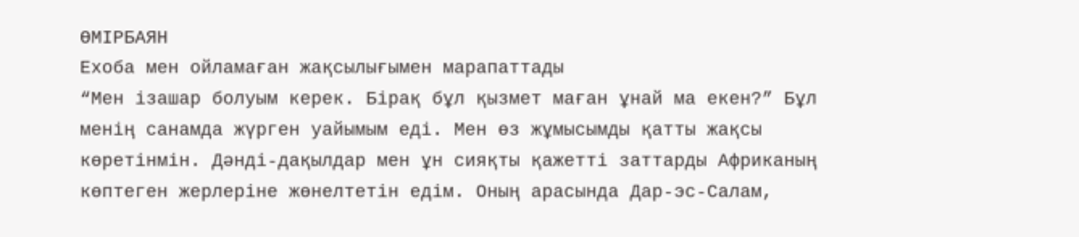ӨМІРБАЯН
Ехоба мен ойламаған жақсылығымен марапаттады
“Мен ізашар болуым керек. Бірақ бұл қызмет маған ұнай ма екен?” Бұл менің санамда жүрген уайымым еді. Мен өз жұмысымды қатты жақсы көретінмін. Дәнді-дақылдар мен ұн сияқты қажетті заттарды Африканың көптеген жерлеріне жөнелтетін едім. Оның арасында Дар-эс-Салам,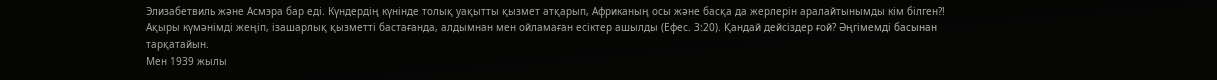Элизабетвиль және Асмэра бар еді. Күндердің күнінде толық уақытты қызмет атқарып, Африканың осы және басқа да жерлерін аралайтынымды кім білген?!
Ақыры күмәнімді жеңіп, ізашарлық қызметті бастағанда, алдымнан мен ойламаған есіктер ашылды (Ефес. 3:20). Қандай дейсіздер ғой? Әңгімемді басынан тарқатайын.
Мен 1939 жылы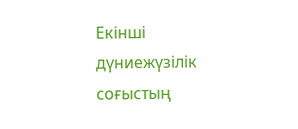Екінші дүниежүзілік соғыстың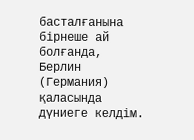басталғанына бірнеше ай болғанда, Берлин (Германия) қаласында дүниеге келдім.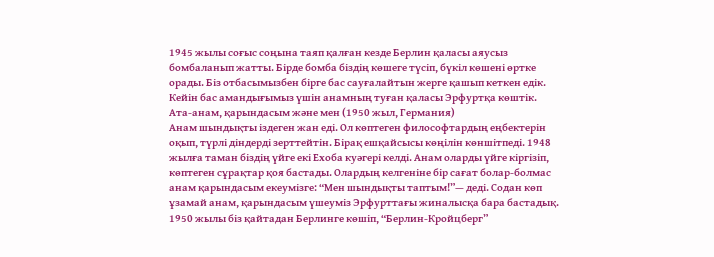1945 жылы соғыс соңына таяп қалған кезде Берлин қаласы аяусыз бомбаланып жатты. Бірде бомба біздің көшеге түсіп, бүкіл көшені өртке орады. Біз отбасымызбен бірге бас сауғалайтын жерге қашып кеткен едік. Кейін бас амандығымыз үшін анамның туған қаласы Эрфуртқа көштік.
Ата-анам, қарындасым және мен (1950 жыл, Германия)
Анам шындықты іздеген жан еді. Ол көптеген философтардың еңбектерін оқып, түрлі діндерді зерттейтін. Бірақ ешқайсысы көңілін көншітпеді. 1948 жылға таман біздің үйге екі Ехоба куәгері келді. Анам оларды үйге кіргізіп, көптеген сұрақтар қоя бастады. Олардың келгеніне бір сағат болар-болмас анам қарындасым екеумізге: “Мен шындықты таптым!”— деді. Содан көп ұзамай анам, қарындасым үшеуміз Эрфурттағы жиналысқа бара бастадық.
1950 жылы біз қайтадан Берлинге көшіп, “Берлин-Кройцберг”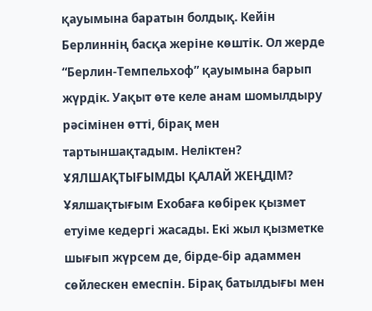қауымына баратын болдық. Кейін Берлиннің басқа жеріне көштік. Ол жерде “Берлин-Темпельхоф” қауымына барып жүрдік. Уақыт өте келе анам шомылдыру рәсімінен өтті, бірақ мен тартыншақтадым. Неліктен?
ҰЯЛШАҚТЫҒЫМДЫ ҚАЛАЙ ЖЕҢДІМ?
Ұялшақтығым Ехобаға көбірек қызмет етуіме кедергі жасады. Екі жыл қызметке шығып жүрсем де, бірде-бір адаммен сөйлескен емеспін. Бірақ батылдығы мен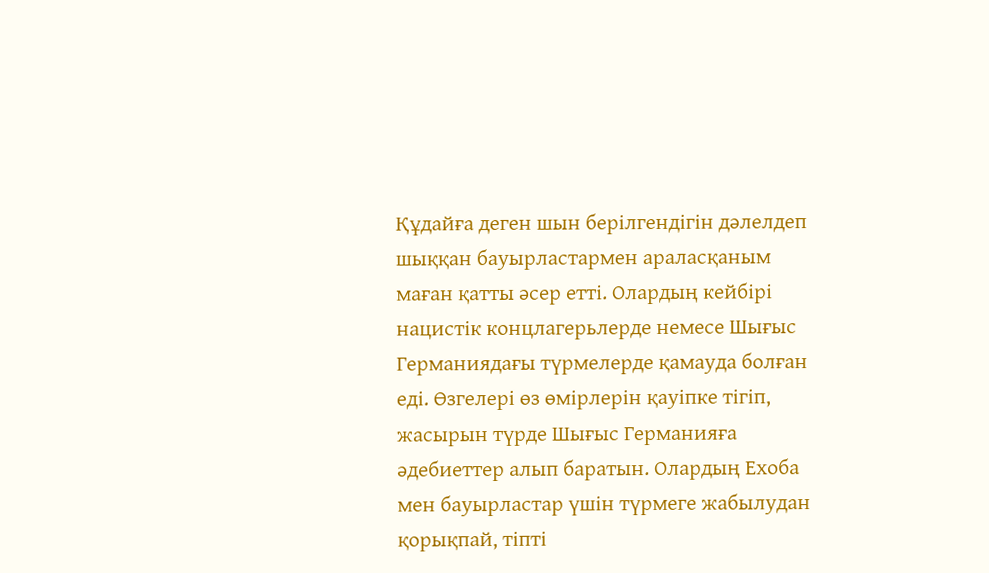Құдайға деген шын берілгендігін дәлелдеп шыққан бауырластармен араласқаным маған қатты әсер етті. Олардың кейбірі нацистік концлагерьлерде немесе Шығыс Германиядағы түрмелерде қамауда болған еді. Өзгелері өз өмірлерін қауіпке тігіп, жасырын түрде Шығыс Германияға әдебиеттер алып баратын. Олардың Ехоба мен бауырластар үшін түрмеге жабылудан қорықпай, тіпті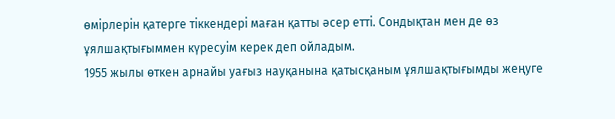өмірлерін қатерге тіккендері маған қатты әсер етті. Сондықтан мен де өз ұялшақтығыммен күресуім керек деп ойладым.
1955 жылы өткен арнайы уағыз науқанына қатысқаным ұялшақтығымды жеңуге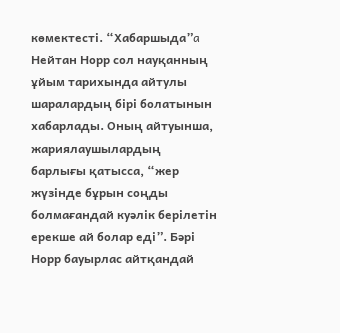көмектесті. “Хабаршыда”a Нейтан Норр сол науқанның ұйым тарихында айтулы шаралардың бірі болатынын хабарлады. Оның айтуынша, жариялаушылардың барлығы қатысса, “жер жүзінде бұрын соңды болмағандай куәлік берілетін ерекше ай болар еді”. Бәрі Норр бауырлас айтқандай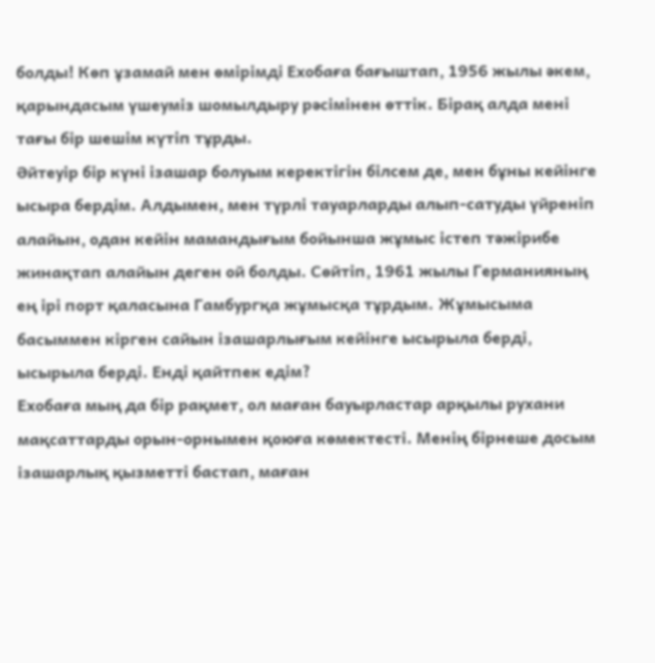болды! Көп ұзамай мен өмірімді Ехобаға бағыштап, 1956 жылы әкем, қарындасым үшеуміз шомылдыру рәсімінен өттік. Бірақ алда мені тағы бір шешім күтіп тұрды.
Әйтеуір бір күні ізашар болуым керектігін білсем де, мен бұны кейінге ысыра бердім. Алдымен, мен түрлі тауарларды алып-сатуды үйреніп алайын, одан кейін мамандығым бойынша жұмыс істеп тәжірибе жинақтап алайын деген ой болды. Сөйтіп, 1961 жылы Германияның ең ірі порт қаласына Гамбургқа жұмысқа тұрдым. Жұмысыма басыммен кірген сайын ізашарлығым кейінге ысырыла берді, ысырыла берді. Енді қайтпек едім?
Ехобаға мың да бір рақмет, ол маған бауырластар арқылы рухани мақсаттарды орын-орнымен қоюға көмектесті. Менің бірнеше досым ізашарлық қызметті бастап, маған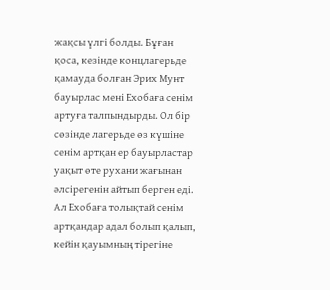жақсы үлгі болды. Бұған қоса, кезінде концлагерьде қамауда болған Эрих Мунт бауырлас мені Ехобаға сенім артуға талпындырды. Ол бір сөзінде лагерьде өз күшіне сенім артқан ер бауырластар уақыт өте рухани жағынан әлсірегенін айтып берген еді. Ал Ехобаға толықтай сенім артқандар адал болып қалып, кейін қауымның тірегіне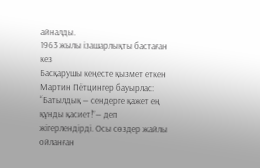айналды.
1963 жылы ізашарлықты бастаған кез
Басқарушы кеңесте қызмет еткен Мартин Пётцингер бауырлас: “Батылдық — сендерге қажет ең құнды қасиет!”— деп жігерлендірді. Осы сөздер жайлы ойланған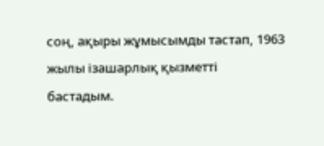соң, ақыры жұмысымды тастап, 1963 жылы ізашарлық қызметті бастадым.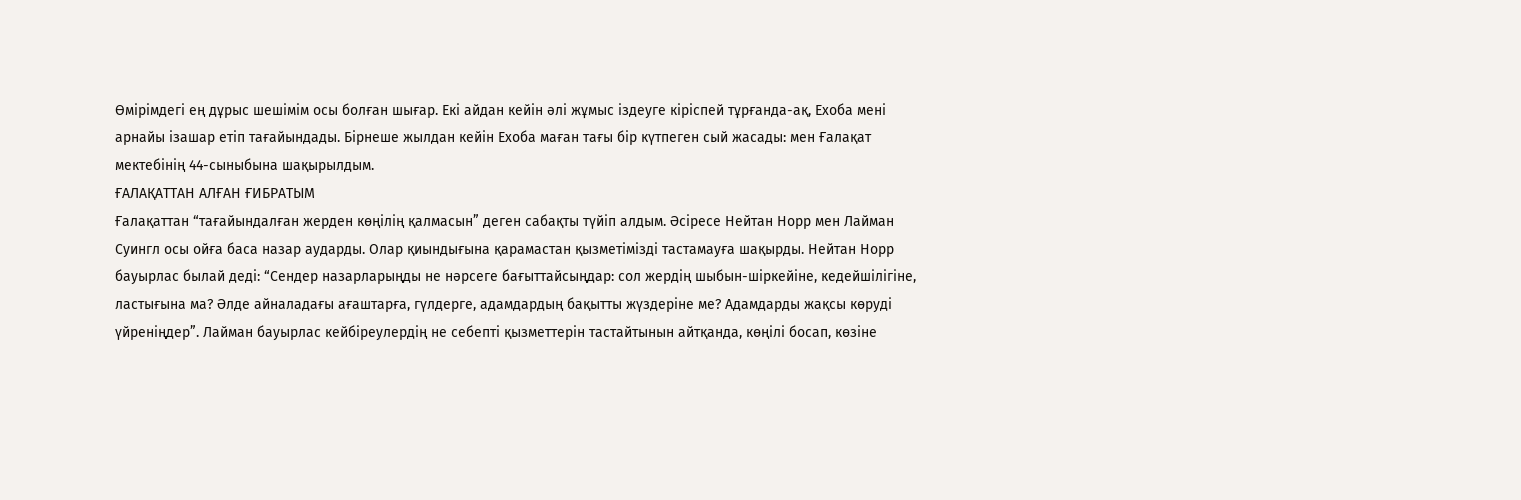Өмірімдегі ең дұрыс шешімім осы болған шығар. Екі айдан кейін әлі жұмыс іздеуге кіріспей тұрғанда-ақ, Ехоба мені арнайы ізашар етіп тағайындады. Бірнеше жылдан кейін Ехоба маған тағы бір күтпеген сый жасады: мен Ғалақат мектебінің 44-сыныбына шақырылдым.
ҒАЛАҚАТТАН АЛҒАН ҒИБРАТЫМ
Ғалақаттан “тағайындалған жерден көңілің қалмасын” деген сабақты түйіп алдым. Әсіресе Нейтан Норр мен Лайман Суингл осы ойға баса назар аударды. Олар қиындығына қарамастан қызметімізді тастамауға шақырды. Нейтан Норр бауырлас былай деді: “Сендер назарларыңды не нәрсеге бағыттайсыңдар: сол жердің шыбын-шіркейіне, кедейшілігіне, ластығына ма? Әлде айналадағы ағаштарға, гүлдерге, адамдардың бақытты жүздеріне ме? Адамдарды жақсы көруді үйреніңдер”. Лайман бауырлас кейбіреулердің не себепті қызметтерін тастайтынын айтқанда, көңілі босап, көзіне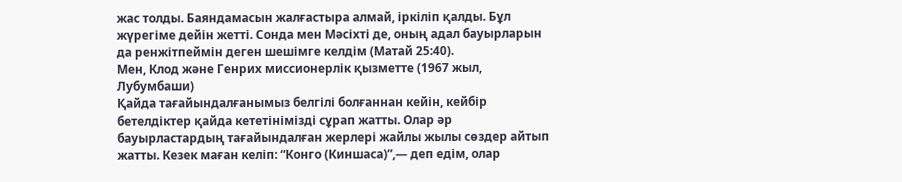жас толды. Баяндамасын жалғастыра алмай, іркіліп қалды. Бұл жүрегіме дейін жетті. Сонда мен Мәсіхті де, оның адал бауырларын да ренжітпеймін деген шешімге келдім (Матай 25:40).
Мен, Клод және Генрих миссионерлік қызметте (1967 жыл, Лубумбаши)
Қайда тағайындалғанымыз белгілі болғаннан кейін, кейбір бетелдіктер қайда кететінімізді сұрап жатты. Олар әр бауырластардың тағайындалған жерлері жайлы жылы сөздер айтып жатты. Кезек маған келіп: “Конго (Киншаса)”,— деп едім, олар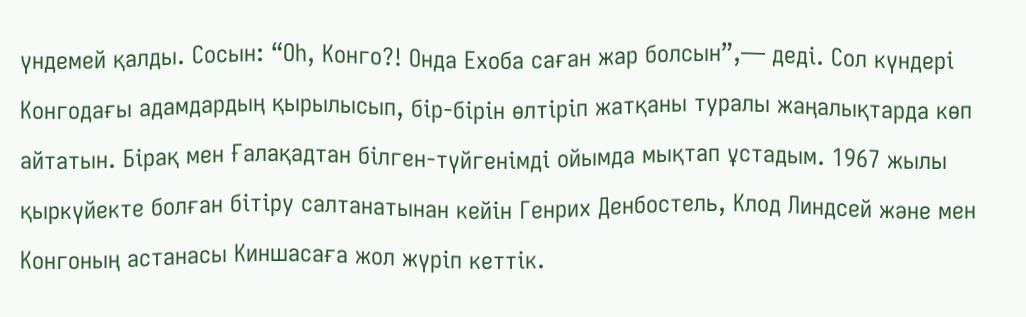үндемей қалды. Сосын: “Оһ, Конго?! Онда Ехоба саған жар болсын”,— деді. Сол күндері Конгодағы адамдардың қырылысып, бір-бірін өлтіріп жатқаны туралы жаңалықтарда көп айтатын. Бірақ мен Ғалақадтан білген-түйгенімді ойымда мықтап ұстадым. 1967 жылы қыркүйекте болған бітіру салтанатынан кейін Генрих Денбостель, Клод Линдсей және мен Конгоның астанасы Киншасаға жол жүріп кеттік.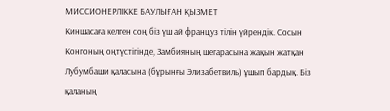МИССИОНЕРЛІККЕ БАУЛЫҒАН ҚЫЗМЕТ
Киншасаға келген соң біз үш ай француз тілін үйрендік. Сосын Конгоның оңтүстігінде, Замбияның шегарасына жақын жатқан Лубумбаши қаласына (бұрынғы Элизабетвиль) ұшып бардық. Біз қаланың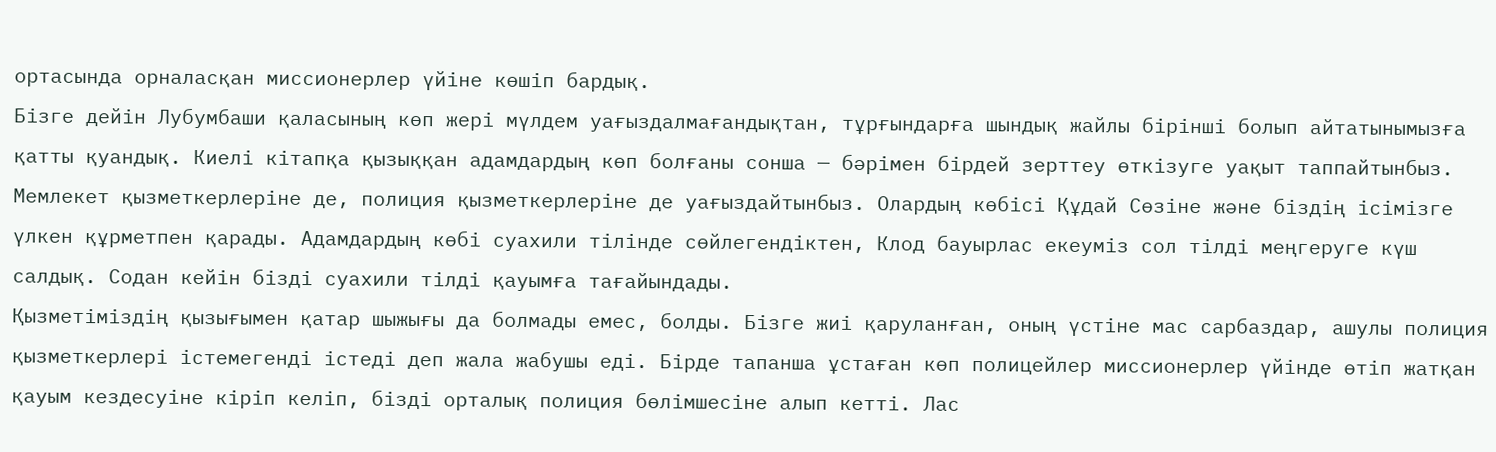ортасында орналасқан миссионерлер үйіне көшіп бардық.
Бізге дейін Лубумбаши қаласының көп жері мүлдем уағыздалмағандықтан, тұрғындарға шындық жайлы бірінші болып айтатынымызға қатты қуандық. Киелі кітапқа қызыққан адамдардың көп болғаны сонша — бәрімен бірдей зерттеу өткізуге уақыт таппайтынбыз. Мемлекет қызметкерлеріне де, полиция қызметкерлеріне де уағыздайтынбыз. Олардың көбісі Құдай Сөзіне және біздің ісімізге үлкен құрметпен қарады. Адамдардың көбі суахили тілінде сөйлегендіктен, Клод бауырлас екеуміз сол тілді меңгеруге күш салдық. Содан кейін бізді суахили тілді қауымға тағайындады.
Қызметіміздің қызығымен қатар шыжығы да болмады емес, болды. Бізге жиі қаруланған, оның үстіне мас сарбаздар, ашулы полиция қызметкерлері істемегенді істеді деп жала жабушы еді. Бірде тапанша ұстаған көп полицейлер миссионерлер үйінде өтіп жатқан қауым кездесуіне кіріп келіп, бізді орталық полиция бөлімшесіне алып кетті. Лас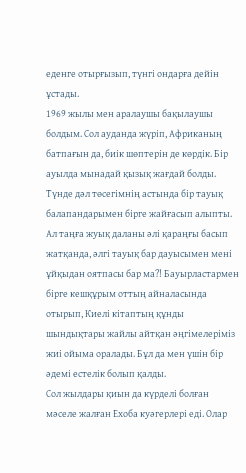еденге отырғызып, түнгі ондарға дейін ұстады.
1969 жылы мен аралаушы бақылаушы болдым. Сол ауданда жүріп, Африканың батпағын да, биік шөптерін де көрдік. Бір ауылда мынадай қызық жағдай болды. Түнде дәл төсегімнің астында бір тауық балапандарымен бірге жайғасып алыпты. Ал таңға жуық даланы әлі қараңғы басып жатқанда, әлгі тауық бар дауысымен мені ұйқыдан оятпасы бар ма?! Бауырластармен бірге кешқұрым оттың айналасында отырып, Киелі кітаптың құнды шындықтары жайлы айтқан әңгімелеріміз жиі ойыма оралады. Бұл да мен үшін бір әдемі естелік болып қалды.
Сол жылдары қиын да күрделі болған мәселе жалған Ехоба куәгерлері еді. Олар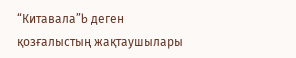“Китавала”b деген қозғалыстың жақтаушылары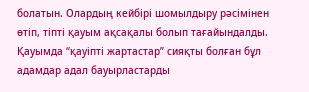болатын. Олардың кейбірі шомылдыру рәсімінен өтіп, тіпті қауым ақсақалы болып тағайындалды. Қауымда “қауіпті жартастар” сияқты болған бұл адамдар адал бауырластарды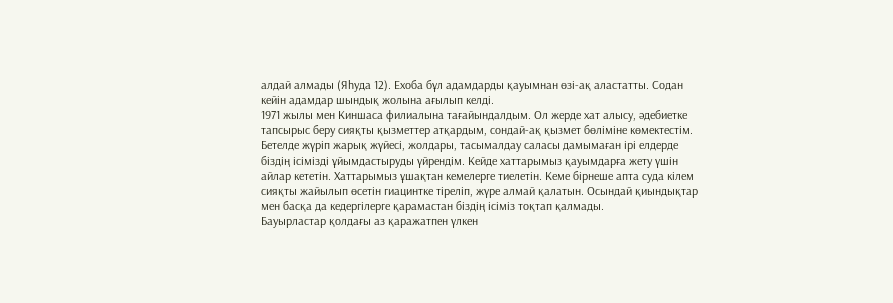алдай алмады (Яһуда 12). Ехоба бұл адамдарды қауымнан өзі-ақ аластатты. Содан кейін адамдар шындық жолына ағылып келді.
1971 жылы мен Киншаса филиалына тағайындалдым. Ол жерде хат алысу, әдебиетке тапсырыс беру сияқты қызметтер атқардым, сондай-ақ қызмет бөліміне көмектестім. Бетелде жүріп жарық жүйесі, жолдары, тасымалдау саласы дамымаған ірі елдерде біздің ісімізді ұйымдастыруды үйрендім. Кейде хаттарымыз қауымдарға жету үшін айлар кететін. Хаттарымыз ұшақтан кемелерге тиелетін. Кеме бірнеше апта суда кілем сияқты жайылып өсетін гиацинтке тіреліп, жүре алмай қалатын. Осындай қиындықтар мен басқа да кедергілерге қарамастан біздің ісіміз тоқтап қалмады.
Бауырластар қолдағы аз қаражатпен үлкен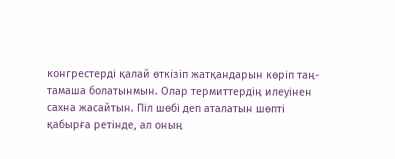конгрестерді қалай өткізіп жатқандарын көріп таң-тамаша болатынмын. Олар термиттердің илеуінен сахна жасайтын. Піл шөбі деп аталатын шөпті қабырға ретінде, ал оның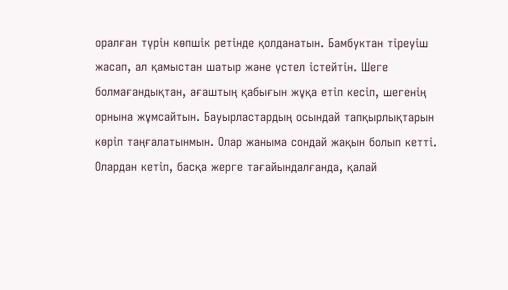оралған түрін көпшік ретінде қолданатын. Бамбуктан тіреуіш жасап, ал қамыстан шатыр және үстел істейтін. Шеге болмағандықтан, ағаштың қабығын жұқа етіп кесіп, шегенің орнына жұмсайтын. Бауырластардың осындай тапқырлықтарын көріп таңғалатынмын. Олар жаныма сондай жақын болып кетті. Олардан кетіп, басқа жерге тағайындалғанда, қалай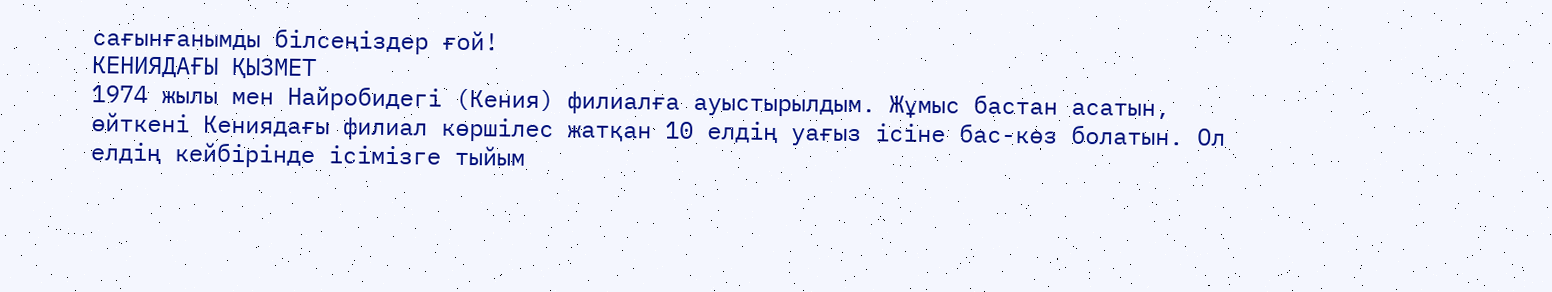сағынғанымды білсеңіздер ғой!
КЕНИЯДАҒЫ ҚЫЗМЕТ
1974 жылы мен Найробидегі (Кения) филиалға ауыстырылдым. Жұмыс бастан асатын, өйткені Кениядағы филиал көршілес жатқан 10 елдің уағыз ісіне бас-көз болатын. Ол елдің кейбірінде ісімізге тыйым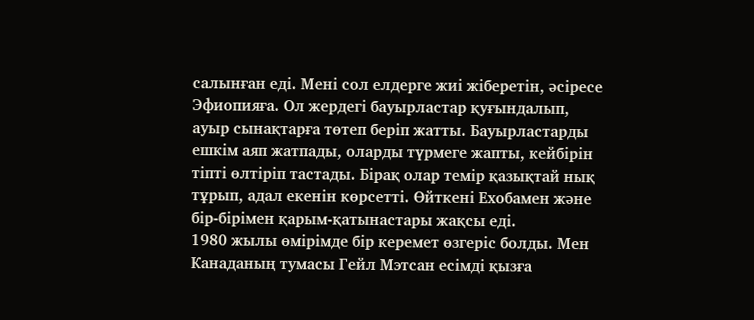салынған еді. Мені сол елдерге жиі жіберетін, әсіресе Эфиопияға. Ол жердегі бауырластар қуғындалып, ауыр сынақтарға төтеп беріп жатты. Бауырластарды ешкім аяп жатпады, оларды түрмеге жапты, кейбірін тіпті өлтіріп тастады. Бірақ олар темір қазықтай нық тұрып, адал екенін көрсетті. Өйткені Ехобамен және бір-бірімен қарым-қатынастары жақсы еді.
1980 жылы өмірімде бір керемет өзгеріс болды. Мен Канаданың тумасы Гейл Мэтсан есімді қызға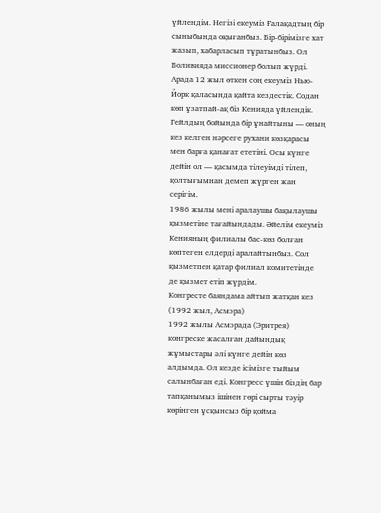үйлендім. Негізі екеуміз Ғалақадтың бір сыныбында оқығанбыз. Бір-бірімізге хат жазып, хабарласып тұратынбыз. Ол Боливияда миссионер болып жүрді. Арада 12 жыл өткен соң екеуміз Нью-Йорк қаласында қайта кездестік. Содан көп ұзатпай-ақ біз Кенияда үйлендік. Гейлдың бойында бір ұнайтыны — оның кез келген нәрсеге рухани көзқарасы мен барға қанағат ететіні. Осы күнге дейін ол — қасымда тілеуімді тілеп, қолтығымнан демеп жүрген жан серігім.
1986 жылы мені аралаушы бақылаушы қызметіне тағайындады. Әйелім екеуміз Кенияның филиалы бас-көз болған көптеген елдерді аралайтынбыз. Сол қызметпен қатар филиал комитетінде де қызмет етіп жүрдім.
Конгресте баяндама айтып жатқан кез (1992 жыл, Асмэра)
1992 жылы Асмэрада (Эритрея) конгреске жасалған дайындық жұмыстары әлі күнге дейін көз алдымда. Ол кезде ісімізге тыйым салынбаған еді. Конгресс үшін біздің бар тапқанымыз ішінен гөрі сырты тәуір көрінген ұсқынсыз бір қойма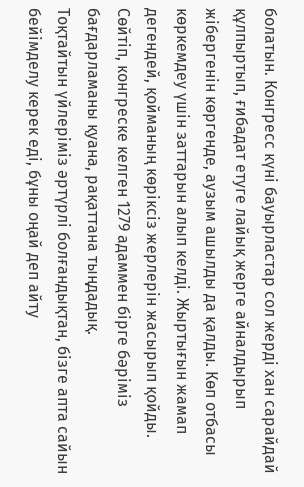болатын. Конгресс күні бауырластар сол жерді хан сарайдай құлпыртып, ғибадат етуге лайық жерге айналдырып жібергенін көргенде, аузым ашылды да қалды. Көп отбасы көркемдеу үшін заттарын алып келді. Жыртығын жамап дегендей, қойманың көріксіз жерлерін жасырып қойды. Сөйтіп, конгреске келген 1279 адаммен бірге бәріміз бағдарламаны қуана, рақаттана тыңдадық.
Тоқтайтын үйлеріміз әртүрлі болғандықтан, бізге апта сайын бейімделу керек еді, бұны оңай деп айту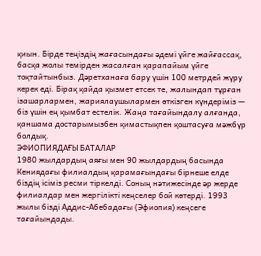қиын. Бірде теңіздің жағасындағы әдемі үйге жайғассақ, басқа жолы темірден жасалған қарапайым үйге тоқтайтынбыз. Дәретханаға бару үшін 100 метрдей жүру керек еді. Бірақ қайда қызмет етсек те, жалындап тұрған ізашарлармен, жариялаушылармен өткізген күндеріміз — біз үшін ең қымбат естелік. Жаңа тағайындалу алғанда, қаншама достарымызбен қимастықпен қоштасуға мәжбүр болдық.
ЭФИОПИЯДАҒЫ БАТАЛАР
1980 жылдардың аяғы мен 90 жылдардың басында Кениядағы филиалдың қарамағындағы бірнеше елде біздің ісіміз ресми тіркелді. Соның нәтижесінде әр жерде филиалдар мен жергілікті кеңселер бой көтерді. 1993 жылы бізді Аддис-Абебадағы (Эфиопия) кеңсеге тағайындады.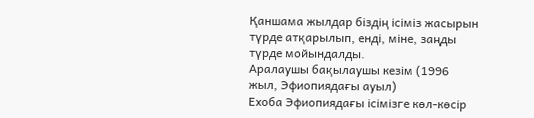Қаншама жылдар біздің ісіміз жасырын түрде атқарылып, енді, міне, заңды түрде мойындалды.
Аралаушы бақылаушы кезім (1996 жыл, Эфиопиядағы ауыл)
Ехоба Эфиопиядағы ісімізге көл-көсір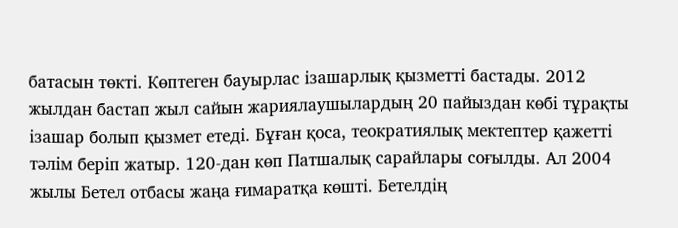батасын төкті. Көптеген бауырлас ізашарлық қызметті бастады. 2012 жылдан бастап жыл сайын жариялаушылардың 20 пайыздан көбі тұрақты ізашар болып қызмет етеді. Бұған қоса, теократиялық мектептер қажетті тәлім беріп жатыр. 120-дан көп Патшалық сарайлары соғылды. Ал 2004 жылы Бетел отбасы жаңа ғимаратқа көшті. Бетелдің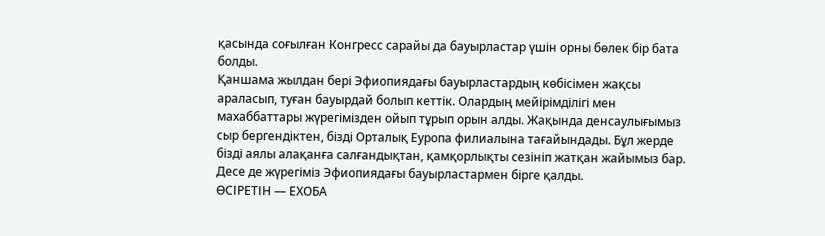қасында соғылған Конгресс сарайы да бауырластар үшін орны бөлек бір бата болды.
Қаншама жылдан бері Эфиопиядағы бауырластардың көбісімен жақсы араласып, туған бауырдай болып кеттік. Олардың мейірімділігі мен махаббаттары жүрегімізден ойып тұрып орын алды. Жақында денсаулығымыз сыр бергендіктен, бізді Орталық Еуропа филиалына тағайындады. Бұл жерде бізді аялы алақанға салғандықтан, қамқорлықты сезініп жатқан жайымыз бар. Десе де жүрегіміз Эфиопиядағы бауырластармен бірге қалды.
ӨСІРЕТІН — ЕХОБА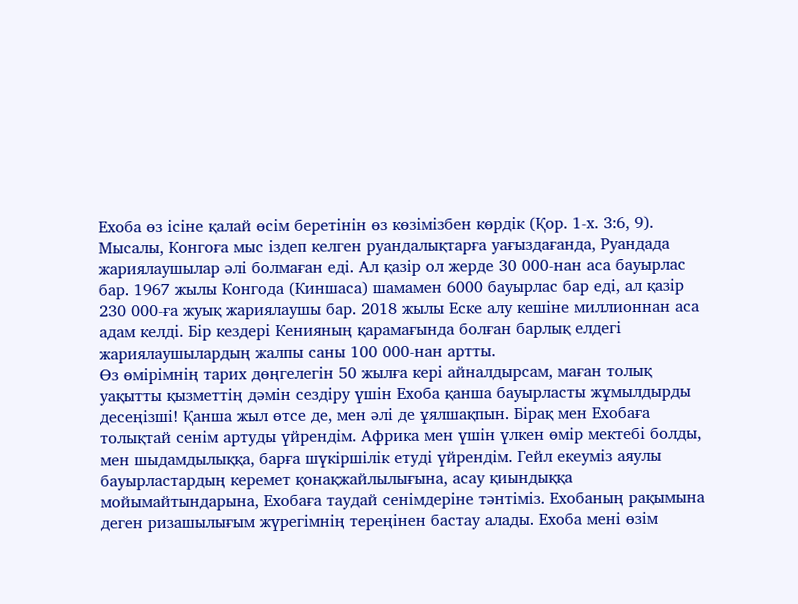Ехоба өз ісіне қалай өсім беретінін өз көзімізбен көрдік (Қор. 1-х. 3:6, 9). Мысалы, Конгоға мыс іздеп келген руандалықтарға уағыздағанда, Руандада жариялаушылар әлі болмаған еді. Ал қазір ол жерде 30 000-нан аса бауырлас бар. 1967 жылы Конгода (Киншаса) шамамен 6000 бауырлас бар еді, ал қазір 230 000-ға жуық жариялаушы бар. 2018 жылы Еске алу кешіне миллионнан аса адам келді. Бір кездері Кенияның қарамағында болған барлық елдегі жариялаушылардың жалпы саны 100 000-нан артты.
Өз өмірімнің тарих дөңгелегін 50 жылға кері айналдырсам, маған толық уақытты қызметтің дәмін сездіру үшін Ехоба қанша бауырласты жұмылдырды десеңізші! Қанша жыл өтсе де, мен әлі де ұялшақпын. Бірақ мен Ехобаға толықтай сенім артуды үйрендім. Африка мен үшін үлкен өмір мектебі болды, мен шыдамдылыққа, барға шүкіршілік етуді үйрендім. Гейл екеуміз аяулы бауырластардың керемет қонақжайлылығына, асау қиындыққа мойымайтындарына, Ехобаға таудай сенімдеріне тәнтіміз. Ехобаның рақымына деген ризашылығым жүрегімнің тереңінен бастау алады. Ехоба мені өзім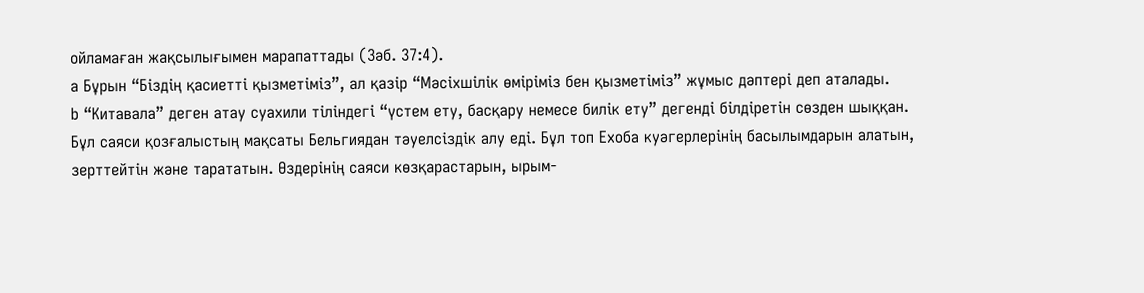ойламаған жақсылығымен марапаттады (Зәб. 37:4).
a Бұрын “Біздің қасиетті қызметіміз”, ал қазір “Мәсіхшілік өміріміз бен қызметіміз” жұмыс дәптері деп аталады.
b “Китавала” деген атау суахили тіліндегі “үстем ету, басқару немесе билік ету” дегенді білдіретін сөзден шыққан. Бұл саяси қозғалыстың мақсаты Бельгиядан тәуелсіздік алу еді. Бұл топ Ехоба куәгерлерінің басылымдарын алатын, зерттейтін және тарататын. Өздерінің саяси көзқарастарын, ырым-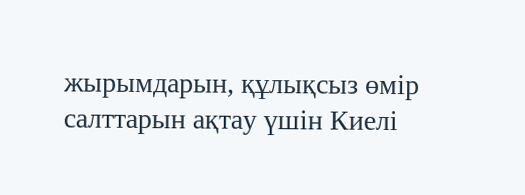жырымдарын, құлықсыз өмір салттарын ақтау үшін Киелі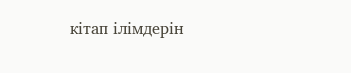кітап ілімдерін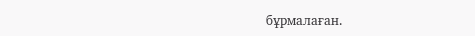бұрмалаған.